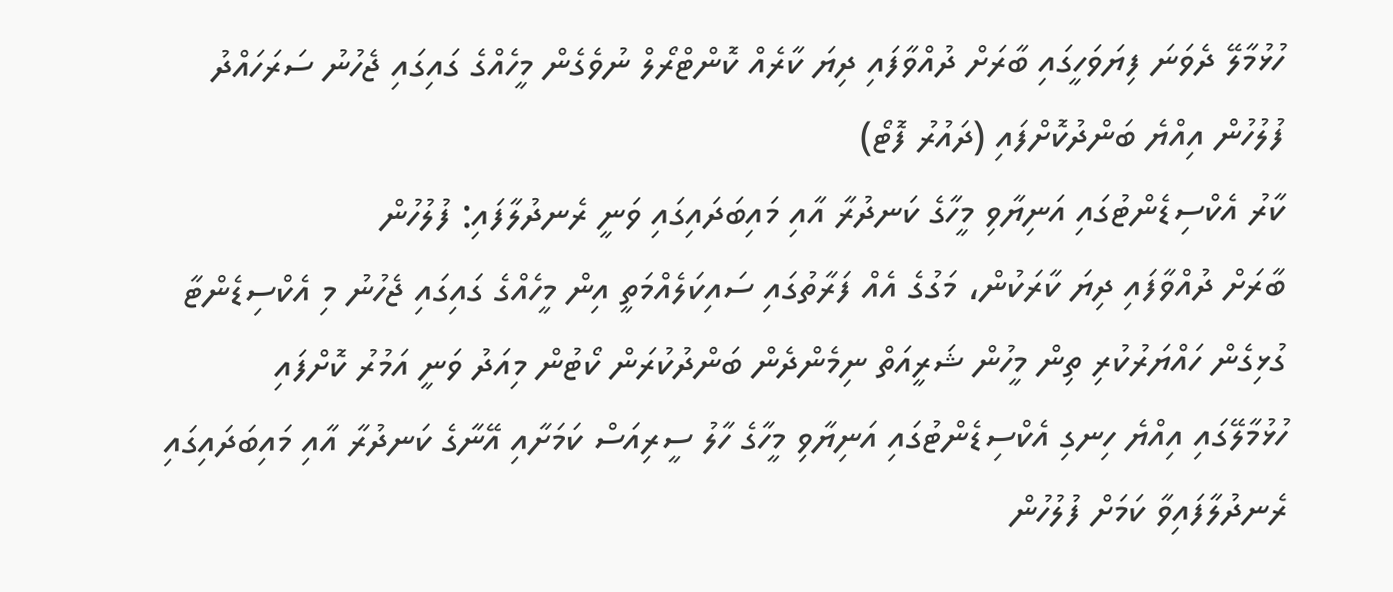ހުޅުމާލޭ ދެވަނަ ފިޔަވަހީގައި ބާރަށް ދުއްވާފައި ދިޔަ ކާރެއް ކޮންޓްރޯލް ނުވެގެން މީހެއްގެ ގައިގައި ޖެހުނު ސަރަހައްދު ފުލުހުން އިއްޔެ ބަންދުކޮށްފައި (ދައުރު ފޮޓޯ)
ކާރު އެކްސިޑެންޓުގައި އަނިޔާވި މީހާގެ ކަނދުރާ އާއި މައިބަދައިގައި ވަނީ ރެނދުލާފައި: ފުލުހުން
ބާރަށް ދުއްވާފައި ދިޔަ ކާރަކުން، މަގުގެ އެއް ފަރާތުގައި ސައިކަލެއްމަތީ އިން މީހެއްގެ ގައިގައި ޖެހުނު މި އެކްސިޑެންޓާ ގުޅިގެން ހައްޔަރުކުރި ތިން މީހުން ޝަރީއަތް ނިމެންދެން ބަންދުކުރަން ކޯޓުން މިއަދު ވަނީ އަމުރު ކޮށްފައި
ހުޅުމާލޭގައި އިއްޔެ ހިނގި އެކްސިޑެންޓުގައި އަނިޔާވި މީހާގެ ހާލު ސީރިއަސް ކަމަށާއި އޭނާގެ ކަނދުރާ އާއި މައިބަދައިގައި ރެނދުލާފައިވާ ކަމަށް ފުލުހުން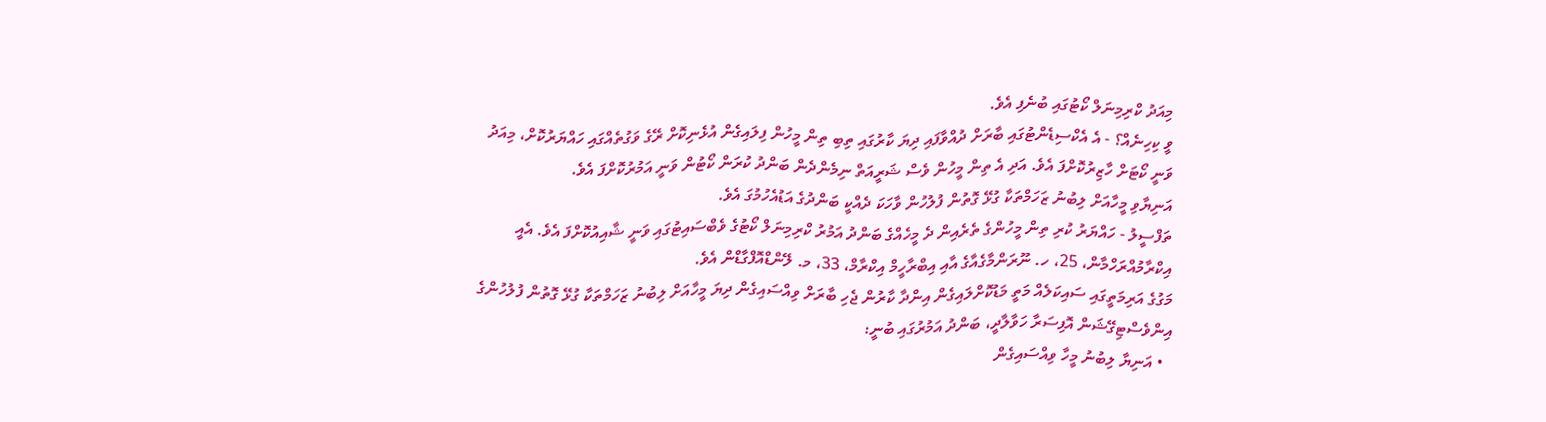މިއަދު ކްރިމިނަލް ކޯޓުގައި ބުނެފި އެވެ.
ވީ ކިހިނެއް؟ - އެ އެކްސިޑެންޓުގައި ބާރަށް ދުއްވާފައި ދިޔަ ކާރުގައި ތިބި ތިން މީހުން ފިލައިގެން އުޅެނިކޮށް ރޭގެ ވަގުތެއްގައި ހައްޔަރުކޮށް، މިއަދު ވަނީ ކޯޓަށް ހާޒިރުކޮށްފަ އެވެ. އަދި އެ ތިން މީހުން ވެސް ޝަރީއަތް ނިމެންދެން ބަންދު ކުރަން ކޯޓުން ވަނީ އަމުރުކޮށްފަ އެވެ.
އަނިޔާވި މީހާއަށް ލިބުނު ޒަހަމްތަކާ ގުޅޭ ގޮތުން ފުލުހުން ވާހަކަ ދެއްކީ ބަންދުގެ އަޑުއެހުމުގަ އެވެ.
ތަފްސީލު - ހައްޔަރު ކުރި ތިން މީހުންގެ ތެރެއިން ދެ މީހެއްގެ ބަންދު އަމުރު ކްރިމިނަލް ކޯޓުގެ ވެބްސައިޓުގައި ވަނީ ޝާއިއުކޮށްފަ އެވެ. އެއީ އިކްރާމުއްރަހްމާން، 25، ހ. ނޫރަންމާގެއާގެ އާއި އިބްރާހީމް އިކްރާމް، 33، މ. ލޭންޑްއޮފްގާޑްން އެވެ.
މަގުގެ އަރިމަތީގައި ސައިކަލެއް މަތީ މަޑުކޮށްލައިގެން އިންދާ ކާރުން ޖެހި ބާރަށް ވިއްސައިގެން ދިޔަ މީހާއަށް ލިބުނު ޒަހަމްތަކާ ގުޅޭ ގޮތުން ފުލުހުންގެ އިންވެސްޓިގޭޝަން އޮފިސަރާ ހަވާލާދީ، ބަންދު އަމުރުގައި ބުނީ:
  • އަނިޔާ ލިބުނު މީހާ ވިއްސައިގެން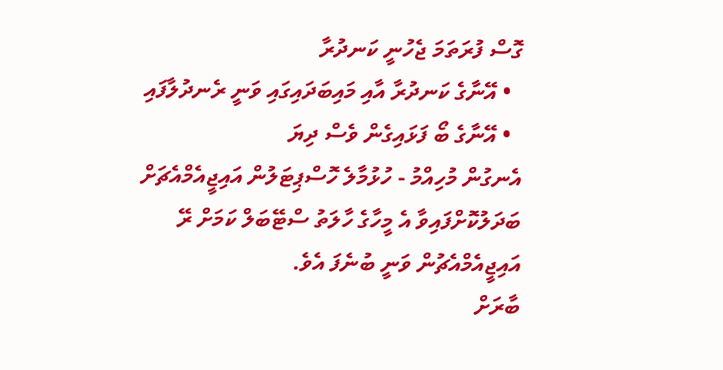ގޮސް ފުރަތަމަ ޖެހުނީ ކަނދުރާ
  • އޭނާގެ ކަނދުރާ އާއި މައިބަދައިގައި ވަނީ ރެނދުލާފައި
  • އޭނާގެ ބޯ ފަޅައިގެން ވެސް ދިޔަ
އެނގުން މުހިއްމު - ހުޅުމާލެ ހޮސްޕިޓަލުން އައިޖީއެމްއެޗަށް ބަދަލުކޮށްފައިވާ އެ މީހާގެ ހާލަތު ސްޓޭބަލް ކަމަށް ރޭ އައިޖީއެމްއެޗުން ވަނީ ބުނެފަ އެވެ.
ބާރަށް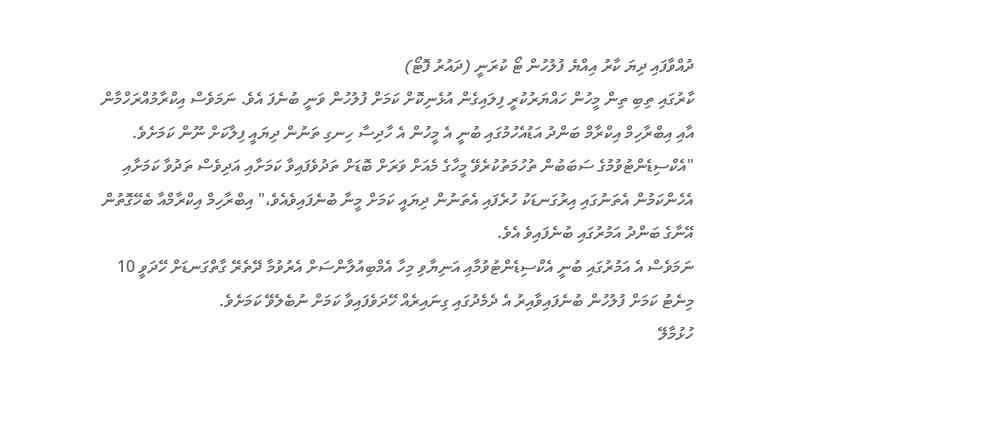ދުއްވާފައި ދިޔަ ކާރު އިއްޔެ ފުލުހުން ޓޯ ކުރަނީ (ދައުރު ފޮޓޯ)
ކާރުގައި ތިބި ތިން މީހުން ހައްޔަރުކުރީ ފިލައިގެން އުޅެނިކޮށް ކަމަށް ފުލުހުން ވަނީ ބުނެފަ އެވެ. ނަމަވެސް އިކްރާމުއްރަހްމާން އާއި އިބްރާހިމް އިކްރާމް ބަންދު އަޑުއެހުމުގައި ބުނީ އެ މީހުން އެ ހާދިސާ ހިނގި ތަނުން ދިޔައީ ފިލާކަށް ނޫން ކަމަށެވެ.
"އެކްސިޑެންޓުވުމުގެ ސަބަބުން ތުހުމަތުކުރެވޭ މީހާގެ މެއަށް ވަރަށް ބޮޑަށް ތަދުވެފައިވާ ކަމަށާއި އަދިވެސް ތަދުވާ ކަމަށާއި އެހެންކަމުން އެތަނުގައި އިރުގަނޑަކު ހުރެފައި އެތަނުން ދިޔައީ ކަމަށް މީނާ ބުނެފައިވެއެވެ،" އިބްރާހިމް އިކްރާމްއާ ބެހޭގޮތުން އޭނާގެ ބަންދު އަމުރުގައި ބުނެފައިވެ އެވެ.
ނަމަވެސް އެ އަމުރުގައި ބުނީ އެކްސިޑެންޓުވުމާއި އަނިޔާވި މިހާ އެމްބިއުލާންސަށް އެރުވުމާ ދޭތެރޭ ގާތްގަނޑަށް ހޭދަވީ 10 މިނެޓު ކަމަށް ފުލުހުން ބުނެފައިވާއިރު އެ ދެމެދުގައި ގިނައިރެއް ހޭދަވެފައިވާ ކަމަށް ނުބެލެވޭ ކަމަށެވެ.
ހުޅުމާލޭ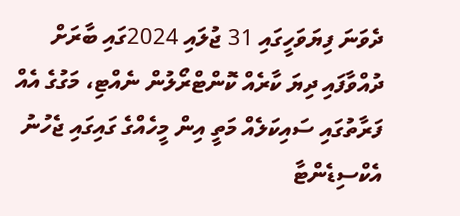ދެވަނަ ފިޔަވަހީގައި 31 ޖުލައި 2024ގައި ބާރަށް ދުއްވާފައި ދިޔަ ކާރެއް ކޮންޓްރޯލުން ނެއްޓި، މަގުގެ އެއް ފަރާތުގައި ސައިކަލެއް މަތީ އިން މީހެއްގެ ގައިގައި ޖެހުނު އެކްސިޑެންޓާ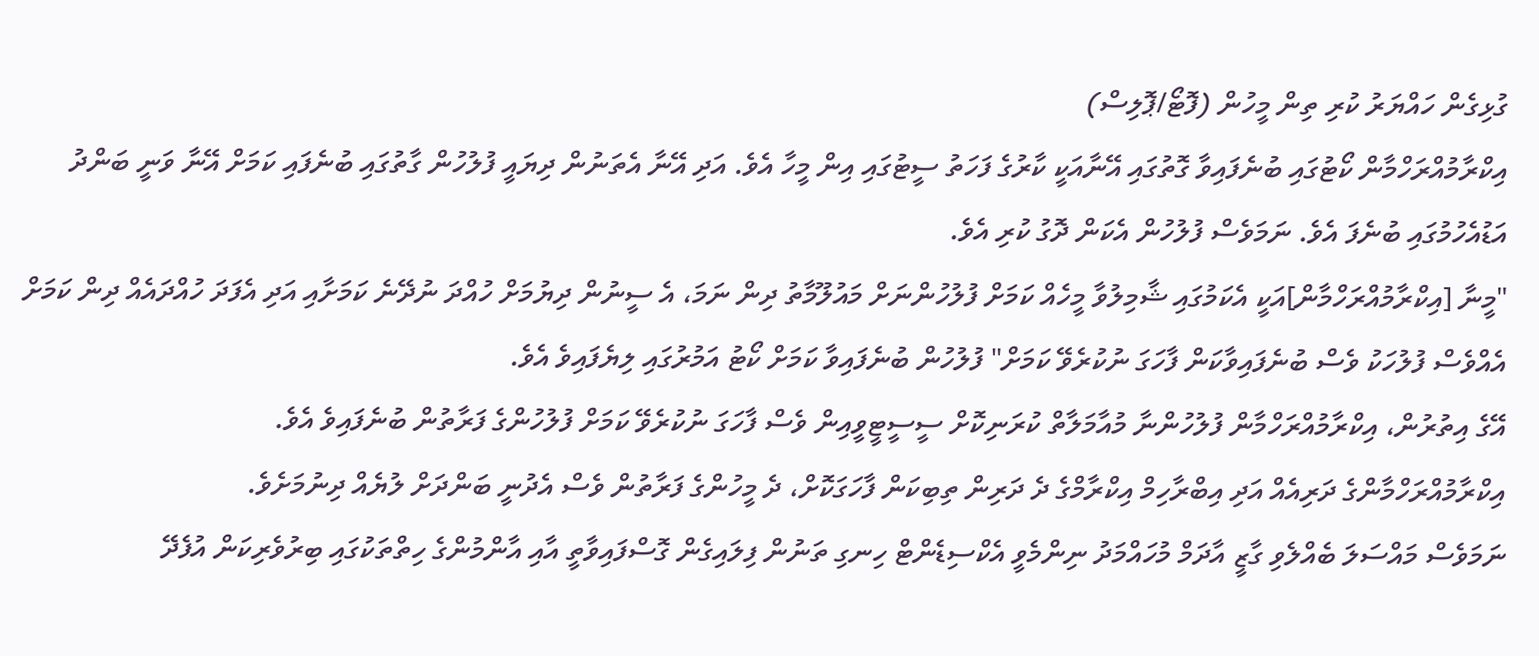ގުޅިގެން ހައްޔަރު ކުރި ތިން މީހުން (ފޮޓޯ/ޕޮލިސް)
އިކްރާމުއްރަހްމާން ކޯޓުގައި ބުނެފައިވާ ގޮތުގައި އޭނާއަކީ ކާރުގެ ފަހަތު ސީޓުގައި އިން މީހާ އެވެ. އަދި އޭނާ އެތަނުން ދިޔައީ ފުލުހުން ގާތުގައި ބުނެފައި ކަމަށް އޭނާ ވަނީ ބަންދު އަޑުއެހުމުގައި ބުނެފަ އެވެ. ނަމަވެސް ފުލުހުން އެކަން ދޮގު ކުރި އެވެ.
"މީނާ [އިކްރާމުއްރަހްމާން]އަކީ އެކަމުގައި ޝާމިލުވާ މީހެއް ކަމަށް ފުލުހުންނަށް މައުލޫމާތު ދިން ނަމަ، އެ ސީނުން ދިޔުމަށް ހުއްދަ ނުދޭނެ ކަމަށާއި އަދި އެފަދަ ހުއްދައެއް ދިން ކަމަށް އެއްވެސް ފުލުހަކު ވެސް ބުނެފައިވާކަން ފާހަގަ ނުކުރެވޭ ކަމަށް" ފުލުހުން ބުނެފައިވާ ކަމަށް ކޯޓު އަމުރުގައި ލިޔެފައިވެ އެވެ.
އޭގެ އިތުރުން، އިކްރާމުއްރަހްމާން ފުލުހުންނާ މުއާމަލާތް ކުރަނިކޮށް ސީސީޓީވީއިން ވެސް ފާހަގަ ނުކުރެވޭ ކަމަށް ފުލުހުންގެ ފަރާތުން ބުނެފައިވެ އެވެ.
އިކްރާމުއްރަހްމާންގެ ދަރިއެއް އަދި އިބްރާހިމް އިކްރާމްގެ ދެ ދަރިން ތިބިކަން ފާހަގަކޮށް، ދެ މީހުންގެ ފަރާތުން ވެސް އެދުނީ ބަންދަށް ލުޔެއް ދިނުމަށެވެ.
ނަމަވެސް މައްސަލަ ބެއްލެވި ގާޒީ އާދަމް މުހައްމަދު ނިންމެވީ އެކްސިޑެންޓް ހިނގި ތަނުން ފިލައިގެން ގޮސްފައިވާތީ އާއި އާންމުންގެ ހިތްތަކުގައި ބިރުވެރިކަން އުފެދޭ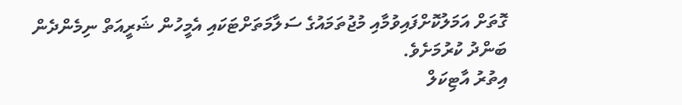ގޮތަށް އަމަލުކޮށްފައިވުމާއި މުޖުތަމައުގެ ސަލާމަތަށްޓަކައި އެމީހުން ޝަރީއަތް ނިމެންދެން ބަންދު ކުރުމަށެވެ.
އިތުރު އާޓިކަލް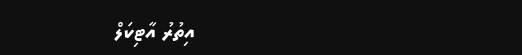އިތުރު އާޓިކަލް